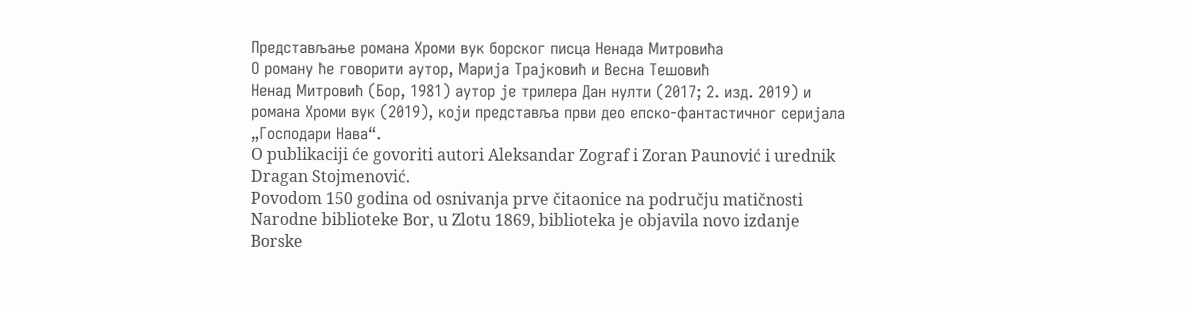Представљање романа Хроми вук борског писца Ненада Митровића
О роману ће говорити аутор, Марија Трајковић и Весна Тешовић
Ненад Митровић (Бор, 1981) аутор је трилера Дан нулти (2017; 2. изд. 2019) и романа Хроми вук (2019), који представља први део епско-фантастичног серијала „Господари Нава“.
O publikaciji će govoriti autori Aleksandar Zograf i Zoran Paunović i urednik Dragan Stojmenović.
Povodom 150 godina od osnivanja prve čitaonice na području matičnosti Narodne biblioteke Bor, u Zlotu 1869, biblioteka je objavila novo izdanje Borske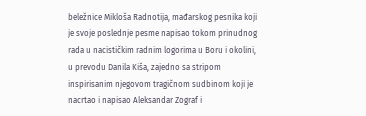beležnice Mikloša Radnotija, mađarskog pesnika koji je svoje poslednje pesme napisao tokom prinudnog rada u nacističkim radnim logorima u Boru i okolini, u prevodu Danila Kiša, zajedno sa stripom inspirisanim njegovom tragičnom sudbinom koji je nacrtao i napisao Aleksandar Zograf i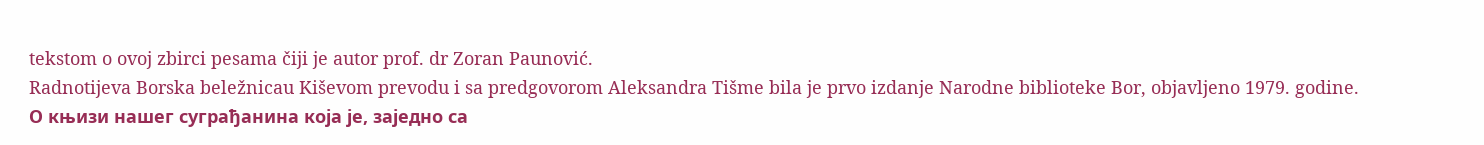tekstom o ovoj zbirci pesama čiji je autor prof. dr Zoran Paunović.
Radnotijeva Borska beležnicau Kiševom prevodu i sa predgovorom Aleksandra Tišme bila je prvo izdanje Narodne biblioteke Bor, objavljeno 1979. godine.
О књизи нашег суграђанина која је, заједно са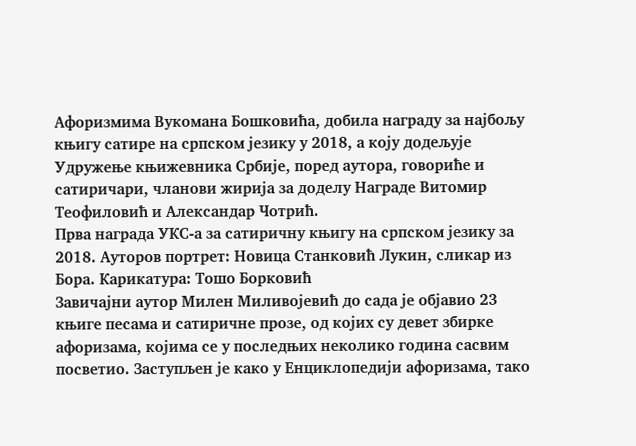Афоризмима Вукомана Бошковића, добила награду за најбољу књигу сатире на српском језику у 2018, а коју додељује Удружење књижевника Србије, поред аутора, говориће и сатиричари, чланови жирија за доделу Награде Витомир Теофиловић и Александар Чотрић.
Прва награда УКС-а за сатиричну књигу на српском језику за 2018. Ауторов портрет: Новица Станковић Лукин, сликар из Бора. Карикатура: Тошо Борковић
Завичајни аутор Милен Миливојевић до сада је објавио 23 књиге песама и сатиричне прозе, од којих су девет збирке афоризама, којима се у последњих неколико година сасвим посветио. Заступљен је како у Енциклопедији афоризама, тако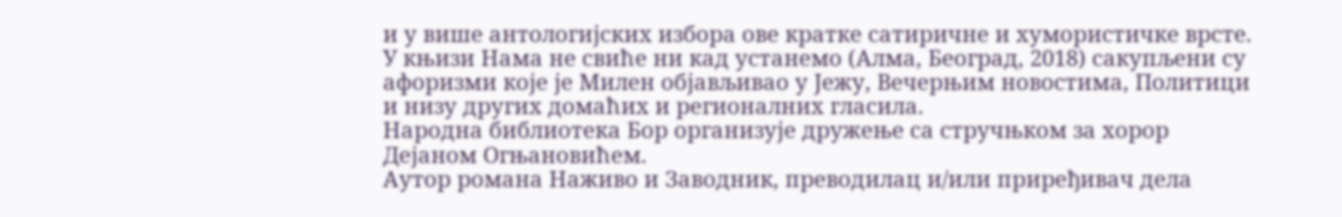и у више антологијских избора ове кратке сатиричне и хумористичке врсте.
У књизи Нама не свиће ни кад устанемо (Алма, Београд, 2018) сакупљени су афоризми које је Милен објављивао у Јежу, Вечерњим новостима, Политици и низу других домаћих и регионалних гласила.
Народна библиотека Бор организује дружење са стручњком за хорор Дејаном Огњановићем.
Аутор романа Наживо и Заводник, преводилац и/или приређивач дела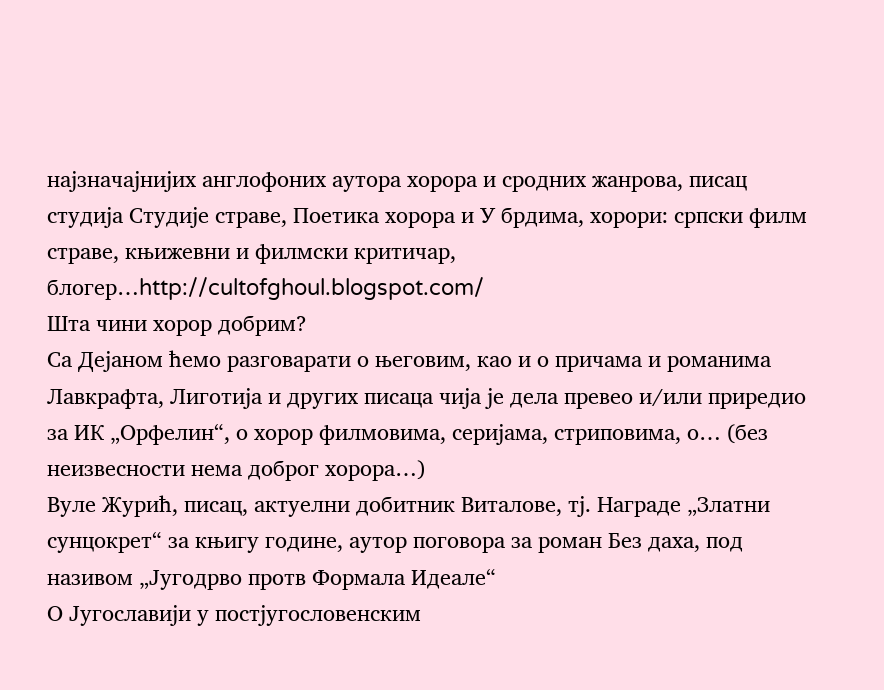најзначајнијих англофоних аутора хорора и сродних жанрова, писац студија Студије страве, Поетика хорора и У брдима, хорори: српски филм страве, књижевни и филмски критичар, блогер…http://cultofghoul.blogspot.com/
Шта чини хорор добрим?
Са Дејаном ћемо разговарати о његовим, као и о причама и романима Лавкрафта, Лиготија и других писаца чија је дела превео и/или приредио за ИК „Орфелин“, о хорор филмовима, серијама, стриповима, о… (без неизвесности нема доброг хорора…)
Вуле Журић, писац, актуелни добитник Виталове, тј. Награде „Златни сунцокрет“ за књигу године, аутор поговора за роман Без даха, под називом „Југодрво протв Формала Идеале“
О Југославији у постјугословенским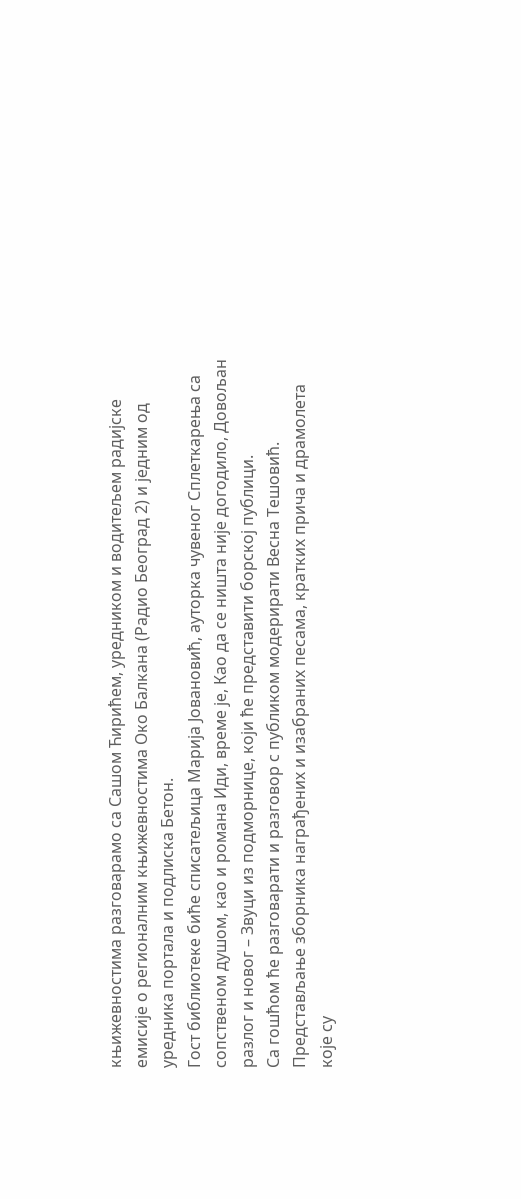књижевностима разговарамо са Сашом Ћирићем, уредником и водитељем радијске емисије о регионалним књижевностима Око Балкана (Радио Београд 2) и једним од уредника портала и подлиска Бетон.
Гост библиотеке биће списатељица Марија Јовановић, ауторка чувеног Сплеткарења са сопственом душом, као и романа Иди, време је, Као да се ништа није догодило, Довољан разлог и новог – Звуци из подморнице, који ће представити борској публици.
Са гошћом ће разговарати и разговор с публиком модерирати Весна Тешовић.
Представљање зборника награђених и изабраних песама, кратких прича и драмолета које су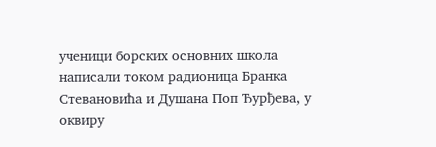ученици борских основних школа написали током радионица Бранка Стевановића и Душана Поп Ђурђева, у оквиру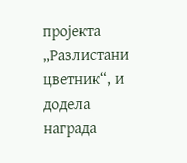пројекта „Разлистани цветник“, и додела награда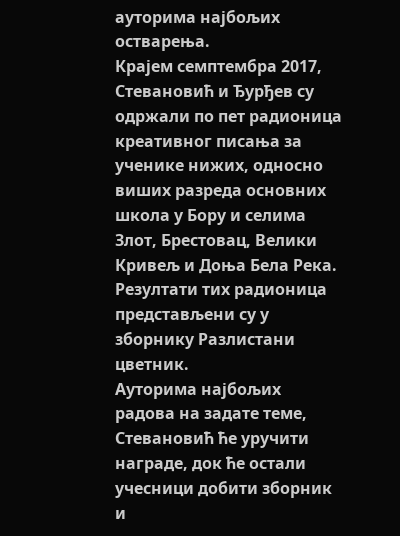ауторима најбољих остварења.
Крајем семптембра 2017, Стевановић и Ђурђев су одржали по пет радионица креативног писања за ученике нижих, односно виших разреда основних школа у Бору и селима Злот, Брестовац, Велики Кривељ и Доња Бела Река. Резултати тих радионица представљени су у зборнику Разлистани цветник.
Ауторима најбољих радова на задате теме, Стевановић ће уручити награде, док ће остали учесници добити зборник и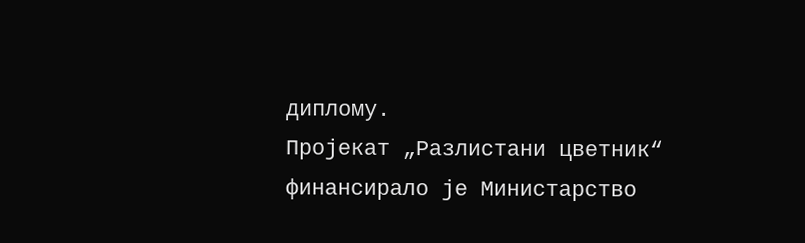диплому.
Пројекат „Разлистани цветник“ финансирало је Министарство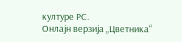културе РС.
Онлајн верзија „Цветника“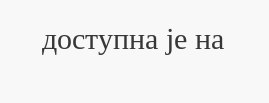доступна је на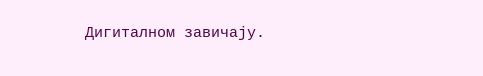Дигиталном завичају.